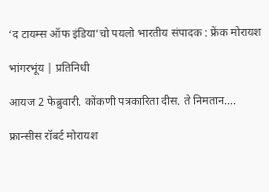‘द टायम्स ऑफ इंडिया’चो पयलो भारतीय संपादक : फ्रेंक मोरायश

भांगरभूंय | प्रतिनिधी

आयज 2 फेब्रुवारी. कोंकणी पत्रकारिता दीस. ते निमतान….

फ्रान्सीस रॉबर्ट मोरायश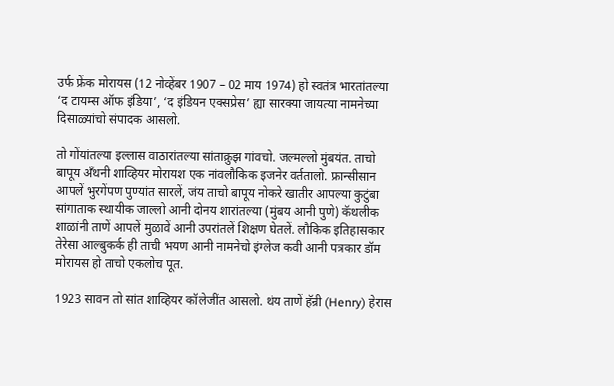उर्फ फ्रेंक मोरायस (12 नोव्हेंबर 1907 – 02 माय 1974) हो स्वतंत्र भारतांतल्या ‘द टायम्स ऑफ इंडिया’, ‘द इंडियन एक्सप्रेस’ ह्या सारक्या जायत्या नामनेच्या दिसाळ्यांचो संपादक आसलो.

तो गोंयांतल्या इल्लास वाठारांतल्या सांताक्रुझ गांवचो. जल्मल्लो मुंबयंत. ताचो बापूय अँथनी शाव्हियर मोरायश एक नांवलौकिक इजनेर वर्ततालो. फ्रान्सीसान आपलें भुरगेंपण पुण्यांत सारलें, जंय ताचो बापूय नोकरे खातीर आपल्या कुटुंबा सांगाताक स्थायीक जाल्लो आनी दोनय शारांतल्या (मुंबय आनी पुणे) कॅथलीक शाळांनी ताणें आपलें मुळावें आनी उपरांतलें शिक्षण घेतलें. लौकिक इतिहासकार तेरेसा आल्बुकर्क ही ताची भयण आनी नामनेचो इंग्लेज कवी आनी पत्रकार डॉम मोरायस हो ताचो एकलोच पूत.

1923 सावन तो सांत शाव्हियर कॉलेजींत आसलो. थंय ताणें हॅन्री (Henry) हेरास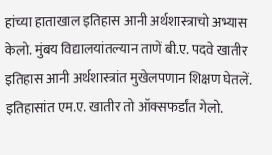हांच्या हाताखाल इतिहास आनी अर्थशास्त्राचो अभ्यास केलो. मुंबय विद्यालयांतल्यान ताणें बी.ए. पदवे खातीर इतिहास आनी अर्थशास्त्रांत मुखेलपणान शिक्षण घेतलें. इतिहासांत एम.ए. खातीर तो ऑक्सफर्डांत गेलो.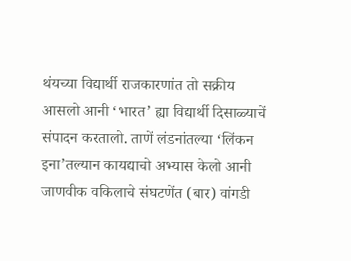थंयच्या विद्यार्थी राजकारणांत तो सक्रीय आसलो आनी ‘भारत’ ह्या विद्यार्थी दिसाळ्याचें संपादन करतालो. ताणें लंडनांतल्या ‘लिंकन इना’तल्यान कायद्याचो अभ्यास केलो आनी जाणवीक वकिलाचे संघटणेंत (बार) वांगडी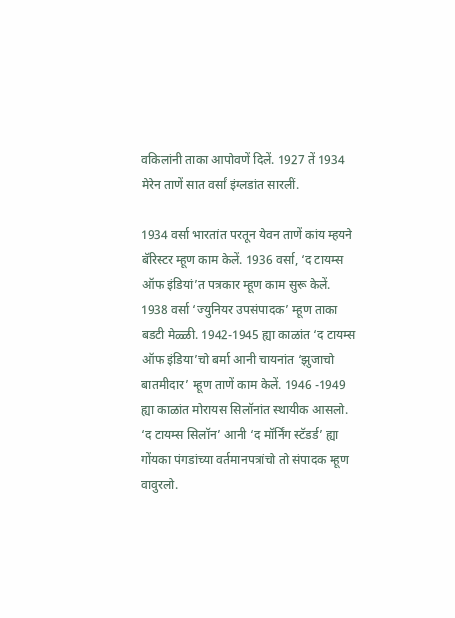वकिलांनी ताका आपोवणें दिलें. 1927 तें 1934 मेरेन ताणें सात वर्सां इंग्लडांत सारलीं.

1934 वर्सा भारतांत परतून येवन ताणें कांय म्हयने बॅरिस्टर म्हूण काम केलें. 1936 वर्सा, ‘द टायम्स ऑफ इंडियां’त पत्रकार म्हूण काम सुरू केलें. 1938 वर्सा ‘ज्युनियर उपसंपादक’ म्हूण ताका बडटी मेळ्ळी. 1942-1945 ह्या काळांत ‘द टायम्स ऑफ इंडिया’चो बर्मा आनी चायनांत ‘झुजाचो बातमीदार’ म्हूण ताणें काम केलें. 1946 -1949 ह्या काळांत मोरायस सिलॉनांत स्थायीक आसलो. ‘द टायम्स सिलॉन’ आनी ‘द मॉर्निंग स्टॅडर्ड’ ह्या गोंयका पंगडांच्या वर्तमानपत्रांचो तो संपादक म्हूण वावुरलो.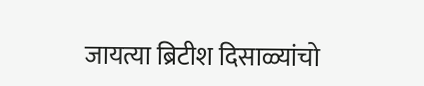जायत्या ब्रिटीश दिसाळ्यांचो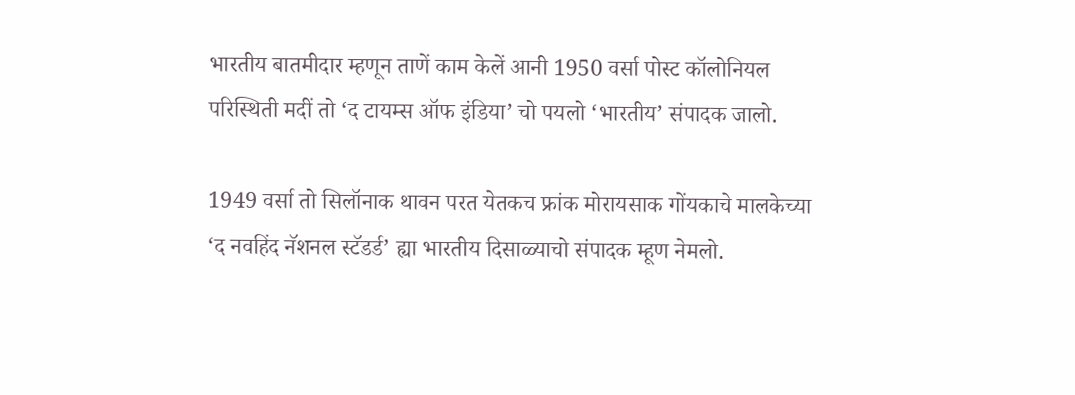भारतीय बातमीदार म्हणून ताणें काम केलें आनी 1950 वर्सा पोस्ट कॉलोनियल परिस्थिती मदीं तो ‘द टायम्स ऑफ इंडिया’ चो पयलो ‘भारतीय’ संपादक जालो.

1949 वर्सा तो सिलॉनाक थावन परत येतकच फ्रांक मोरायसाक गोंयकाचे मालकेच्या ‘द नवहिंद नॅशनल स्टॅडर्ड’ ह्या भारतीय दिसाळ्याचो संपादक म्हूण नेमलो.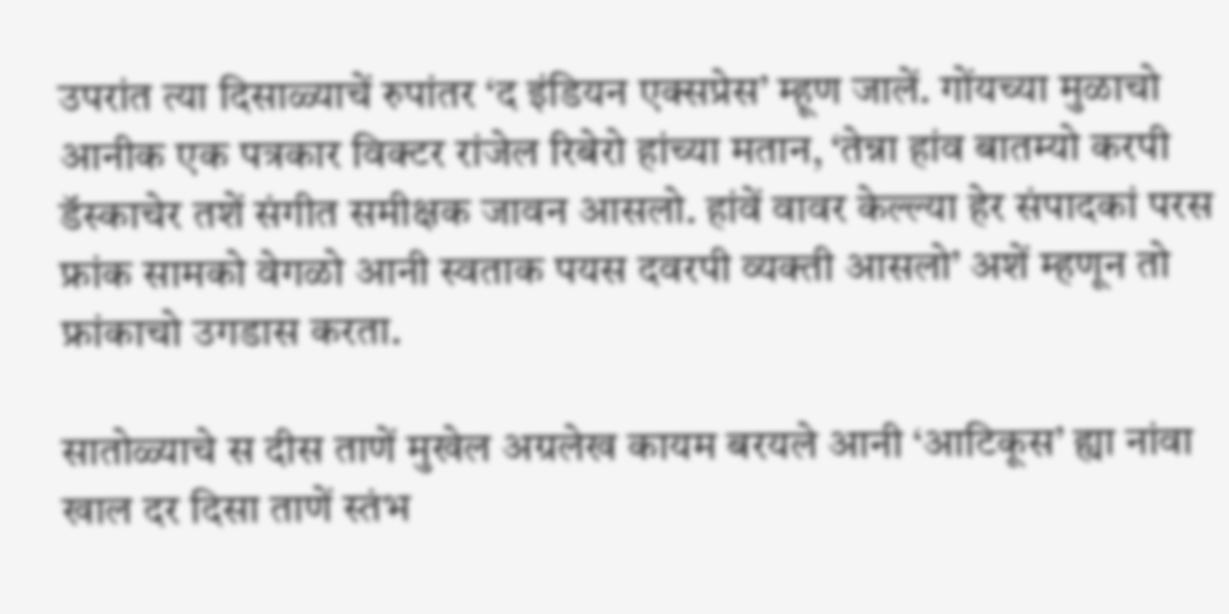उपरांत त्या दिसाळ्याचें रुपांतर ‘द इंडियन एक्सप्रेस’ म्हूण जालें. गोंयच्या मुळाचो आनीक एक पत्रकार विक्टर रांजेल रिबेरो हांच्या मतान, ‘तेन्ना हांव बातम्यो करपी डॅस्काचेर तशें संगीत समीक्षक जावन आसलो. हांवें वावर केल्ल्या हेर संपादकां परस फ्रांक सामको वेगळो आनी स्वताक पयस दवरपी व्यक्ती आसलो’ अशें म्हणून तो फ्रांकाचो उगडास करता.

सातोळ्याचे स दीस ताणें मुखेल अग्रलेख कायम बरयले आनी ‘आटिकूस’ ह्या नांवा खाल दर दिसा ताणें स्तंभ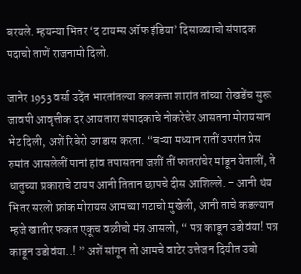बरयले. म्हयन्या भितर ‘द टायम्स ऑफ इंडिया’ दिसाळ्याचो संपादक पदाचो ताणें राजनामो दिलो.

जानेर 1953 वर्सा उदेंत भारतांतल्या कलकत्ता शारांत तांच्या रोखडेंच सुरू जावपी आवृत्तीक दर आयतारा संपादकाचे नोकरेचेर आसतना मोरायसान भेट दिली, अशें रिबेरो उगडास करता. “बऱ्या मध्यान रातीं उपरांत प्रेस रुमांत आसलेलीं पानां हांव तपासतना जशीं तीं फातरांचेर मांडून येतालीं, ते धातुच्या प्रकाराचे टायप आनी तितान छापचे दीस आशिल्ले. – आनी थंय भितर सरलो फ्रांक मोरायस आमच्या गटाचो मुखेली, आनी ताचे कडल्यान म्हजे खातीर फकत एकूच वळीचो मंत्र आसलो, “ पत्र काडून उडोवंया! पत्र काडून उडोवंया..! ” अशें सांगून तो आमचे वाटेर उत्तेजन दियीत उबो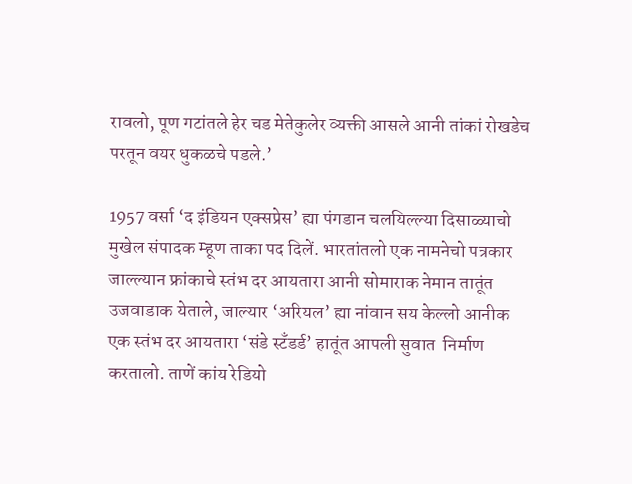रावलो, पूण गटांतले हेर चड मेतेकुलेर व्यक्ती आसले आनी तांकां रोखडेच परतून वयर धुकळचे पडले.’

1957 वर्सा ‘द इंडियन एक्सप्रेस’ ह्या पंगडान चलयिल्ल्या दिसाळ्याचो मुखेल संपादक म्हूण ताका पद दिलें. भारतांतलो एक नामनेचो पत्रकार जाल्ल्यान फ्रांकाचे स्तंभ दर आयतारा आनी सोमाराक नेमान तातूंत उजवाडाक येताले, जाल्यार ‘अरियल’ ह्या नांवान सय केल्लो आनीक एक स्तंभ दर आयतारा ‘संडे स्टँडर्ड’ हातूंत आपली सुवात  निर्माण करतालो. ताणें कांय रेडियो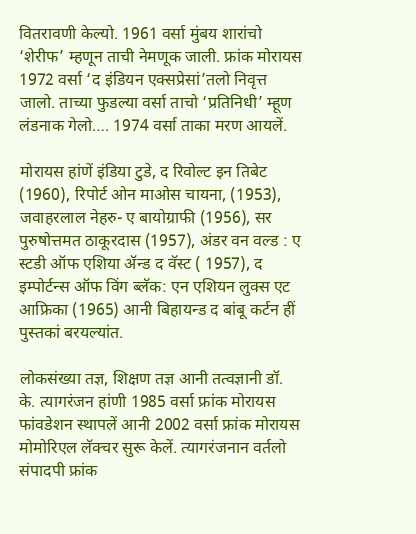वितरावणी केल्यो. 1961 वर्सा मुंबय शारांचो ‘शेरीफ’ म्हणून ताची नेमणूक जाली. फ्रांक मोरायस 1972 वर्सा ‘द इंडियन एक्सप्रेसां’तलो निवृत्त जालो. ताच्या फुडल्या वर्सा ताचो ‘प्रतिनिधी’ म्हूण लंडनाक गेलो…. 1974 वर्सा ताका मरण आयलें.

मोरायस हांणें इंडिया टुडे, द रिवोल्ट इन तिबेट (1960), रिपोर्ट ओन माओस चायना, (1953), जवाहरलाल नेहरु- ए बायोग्राफी (1956), सर पुरुषोत्तमत ठाकूरदास (1957), अंडर वन वल्ड : ए स्टडी ऑफ एशिया ॲन्ड द वॅस्ट ( 1957), द इम्पोर्टन्स ऑफ विंग ब्लॅक: एन एशियन लुक्स एट आफ्रिका (1965) आनी बिहायन्ड द बांबू कर्टन हीं पुस्तकां बरयल्यांत.

लोकसंख्या तज्ञ, शिक्षण तज्ञ आनी तत्वज्ञानी डॉ. के. त्यागरंजन हांणी 1985 वर्सा फ्रांक मोरायस फांवडेशन स्थापलें आनी 2002 वर्सा फ्रांक मोरायस मोमोरिएल लॅक्चर सुरू केलें. त्यागरंजनान वर्तलो संपादपी फ्रांक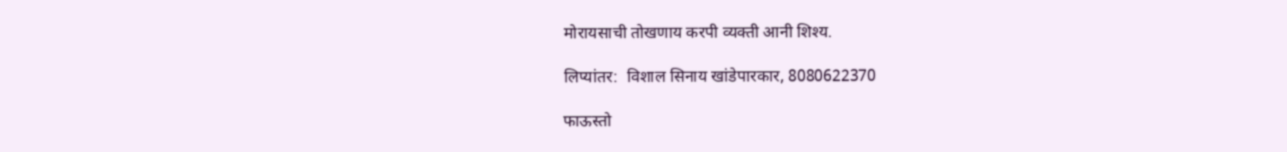मोरायसाची तोखणाय करपी व्यक्ती आनी शिश्य.

लिप्यांतर:  विशाल सिनाय खांडेपारकार, 8080622370

फाऊस्तो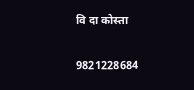वि दा कोस्ता

9821228684